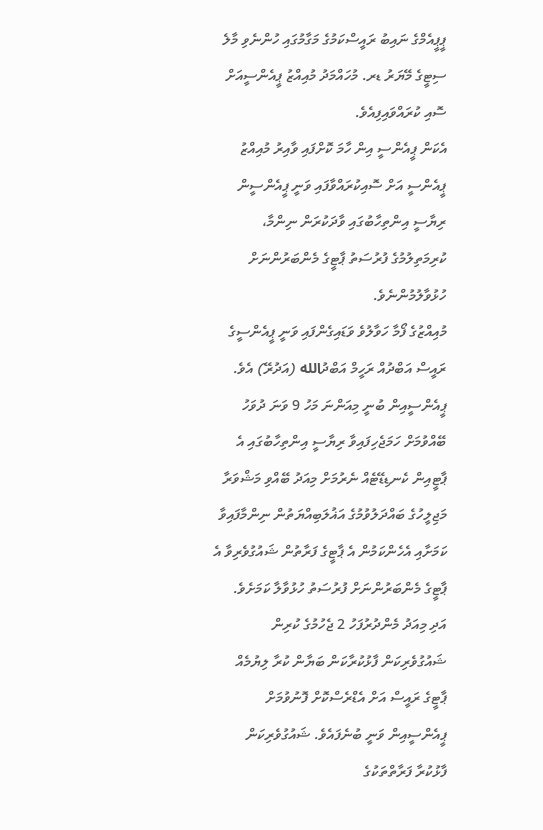ޕީޕީއެމްގެ ނައިބު ރައީސްކަމުގެ މަގާމުގައި ހުންނެވި މާލެ ސިޓީގެ މޭޔަރު ޑރ. މުހައްމަދު މުއިއްޒު ޕީއެންސީއަށް ސޮއި ކުރައްވައިފިއެވެ.
އެކަން ޕީއެންސީ އިން ހާމަ ކޮށްފައި ވާއިރު މުއިއްޒު ޕީއެންސީ އަށް ސޮއިކުރައްވާފައި ވަނީ ޕީއެންސީން ރިޔާސީ އިންތިހާބުގައި ވާދަކުރަން ނިންމާ، ކުރިމަތިލުމުގެ ފުރުސަތު ޕާޓީގެ މެންބަރުންނަށް ހުޅުވާލުމުންނެވެ.
މުއިއްޒުގެ ފޯމާ ހަވާލުވެ ވަޑައިގެންފައި ވަނީ ޕީއެންސީގެ ރައީސް އަބްދުއް ރަހީމް އަބްދުالله (އަދުރޭ) އެވެ.
ޕީއެންސީއިން ބުނީ މިއަންނަ މަހު 9 ވަނަ ދުވަހު ބޭއްވުމަށް ހަމަޖެހިފައިވާ ރިޔާސީ އިންތިހާބުގައި އެ ޕާޓީއިން ކެނޑިޑޭޓެއް ނެރުމަށް މިއަދު ބޭއްވި މަޝްވަރާ މަޖިލީހުގެ ބައްދަލުވުމުގެ އަޣުލަބިއްޔަތުން ނިންމާފައިވާ ކަމަށާއި އެހެންކަމުން އެ ޕާޓީގެ ފަރާތުން ޝައުގުވެރިވާ އެ ޕާޓީގެ މެންބަރުންނަށް ފުރުސަތު ހުޅުވާލާ ކަމަށެވެ. އަދި މިއަދު މެންދުރުފަހު 2 ޖެހުމުގެ ކުރިން ޝައުގުވެރިކަން ފާޅުކުރާކަން ބަޔާން ކުރާ ލިޔުމެއް ޕާޓީގެ ރައީސް އަށް އެޑްރެސްކޮށް ފޮނުވުމަށް ޕީއެންސީއިން ވަނީ ބުނެފައެވެ. ޝައުގުވެރިކަން ފާޅުކުރާ ފަރާތްތަކުގެ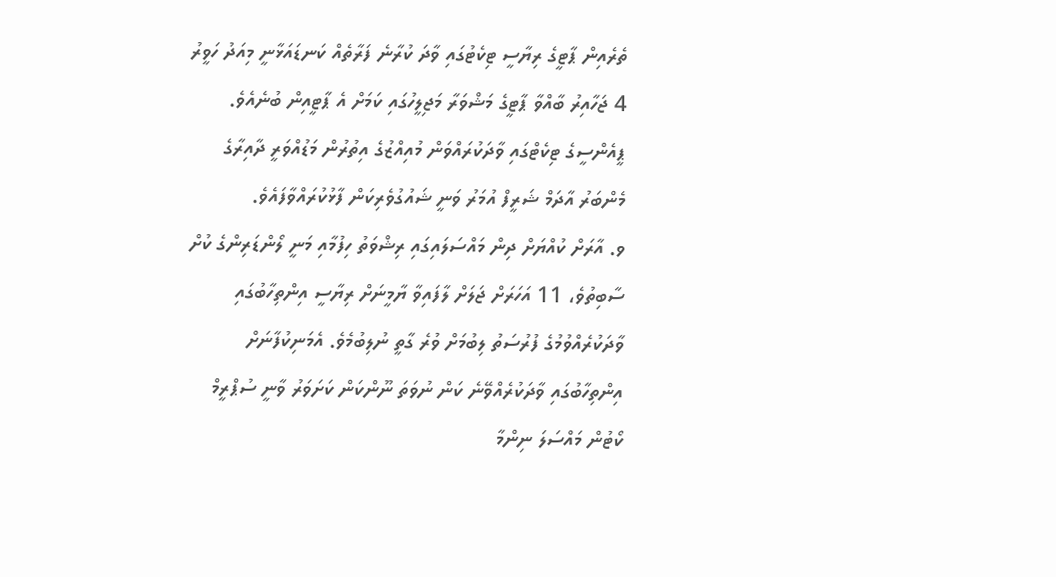ތެރެއިން ޕާޓީގެ ރިޔާސީ ޓިކެޓުގައި ވާދަ ކުރާނެ ފަރާތެއް ކަނޑައަޅާނީ މިއަދު ހަވީރު 4 ޖަހާއިރު ބާއްވާ ޕާޓީގެ މަޝްވަރާ މަޖިލީހުގައި ކަމަށް އެ ޕާޓީއިން ބުނެއެވެ.
ޕީއެންސީގެ ޓިކެޓްގައި ވާދަކުރައްވަން މުއިއްޒުގެ އިތުރުން މަޑުއްވަރީ ދާއިރާގެ މެންބަރު އާދަމް ޝަރީފް އުމަރު ވަނީ ޝައުގުވެރިކަން ފާޅުކުރައްވާފައެވެ.
ވ. އާރަށް ކުއްޔަށް ދިން މައްސަލައިގައި ރިޝްވަތު ހިފުމާއި މަނީ ލޯންޑަރިންގެ ކުށް ސާބިތުވެ، 11 އަހަރަށް ޖަލަށް ލާފައިވާ ޔާމީނަށް ރިޔާސީ އިންތިހާބުގައި ވާދަކުރެއްވުމުގެ ފުރުސަތު ލިބުމަށް ވުރެ ގާތީ ނުލިބުމެވެ. އެމަނިކުފާނަށް އިންތިހާބުގައި ވާދަކުރެއްވޭނެ ކަން ނުވަތަ ނޫންކަން ކަށަވަރު ވާނީ ސުޕްރީމް ކޯޓުން މައްސަލަ ނިންމާ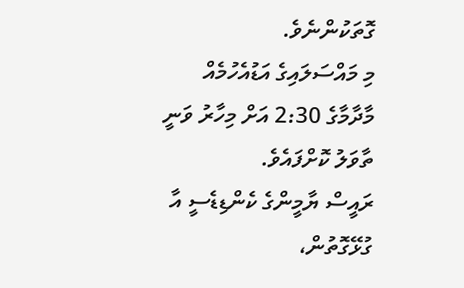ގޮތަކުންނެވެ.
މި މައްސަލައިގެ އަޑުއެހުމެއް މާދާމާގެ 2:30 އަށް މިހާރު ވަނީ ތާވަލު ކޮށްފައެވެ.
ރައީސް ޔާމީންގެ ކެންޑިޑެސީ އާ ގުޅޭގޮތުން،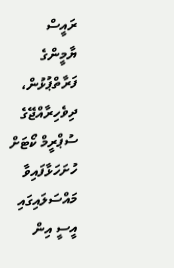ރައީސް ޔާމީންގެ ފަރާތްޕުޅުން، ދިވެހިރާއްޖޭގެ ސުޕްރީމް ކޯޓަށް ހުށަހަޅާފައިވާ މައްސަލައިގައި އީސީ އިން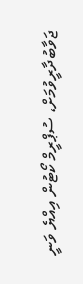ޖަވާބުދާރީވުމަށް، ސުޕްރީމް ކޯޓުން އިއްޔެ ވަނީ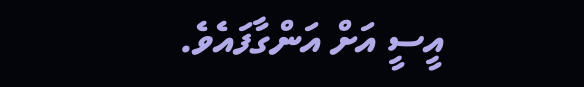އީސީ އަށް އަންގާފައެވެ.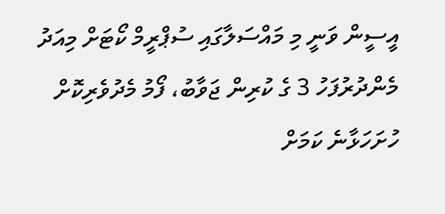އީސީން ވަނީ މި މައްސަލާގައި ސުޕްރީމް ކޯޓަށް މިއަދު މެންދުރުފަހު 3 ގެ ކުރިން ޖަވާބު، ފޯމު މެދުވެރިކޮށް ހުށަހަޅާނެ ކަމަށް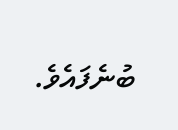ބުނެފައެވެ.